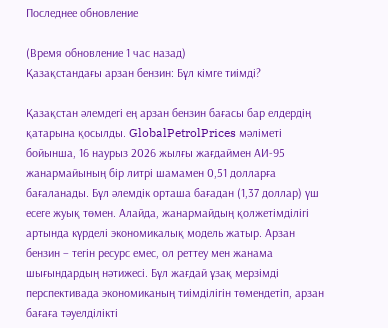Последнее обновление

(Время обновление 1 час назад)
Қазақстандағы арзан бензин: Бұл кімге тиімді?

Қазақстан әлемдегі ең арзан бензин бағасы бар елдердің қатарына қосылды. GlobalPetrolPrices мәліметі бойынша, 16 наурыз 2026 жылғы жағдаймен АИ-95 жанармайының бір литрі шамамен 0,51 долларға бағаланады. Бұл әлемдік орташа бағадан (1,37 доллар) үш есеге жуық төмен. Алайда, жанармайдың қолжетімділігі артында күрделі экономикалық модель жатыр. Арзан бензин – тегін ресурс емес, ол реттеу мен жанама шығындардың нәтижесі. Бұл жағдай ұзақ мерзімді перспективада экономиканың тиімділігін төмендетіп, арзан бағаға тәуелділікті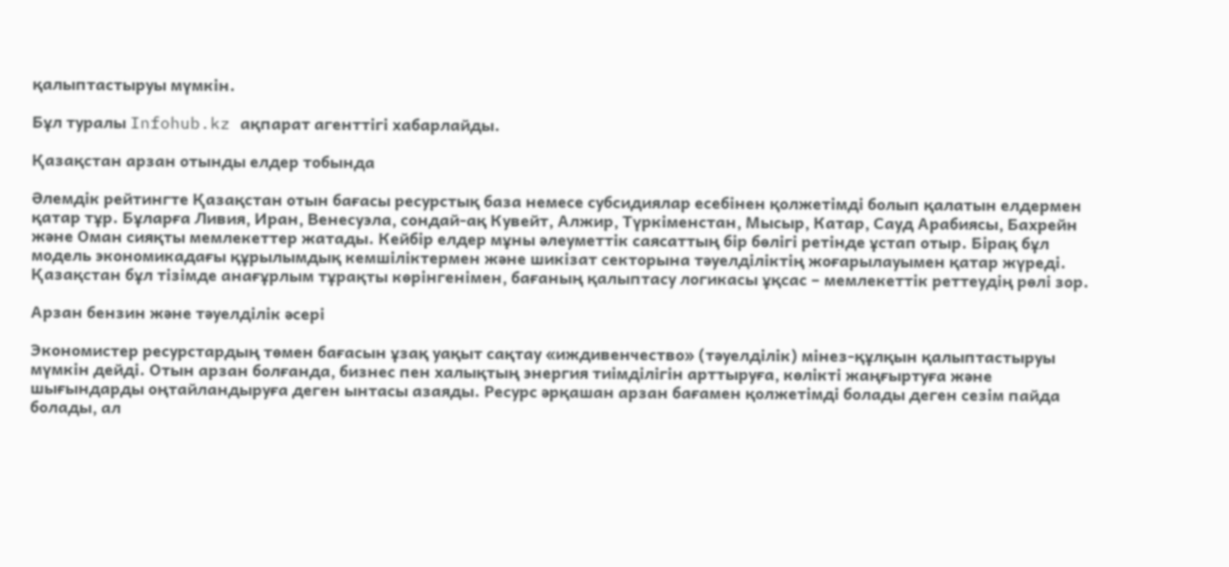қалыптастыруы мүмкін.

Бұл туралы Infohub.kz ақпарат агенттігі хабарлайды.

Қазақстан арзан отынды елдер тобында

Әлемдік рейтингте Қазақстан отын бағасы ресурстық база немесе субсидиялар есебінен қолжетімді болып қалатын елдермен қатар тұр. Бұларға Ливия, Иран, Венесуэла, сондай-ақ Кувейт, Алжир, Түркіменстан, Мысыр, Катар, Сауд Арабиясы, Бахрейн және Оман сияқты мемлекеттер жатады. Кейбір елдер мұны әлеуметтік саясаттың бір бөлігі ретінде ұстап отыр. Бірақ бұл модель экономикадағы құрылымдық кемшіліктермен және шикізат секторына тәуелділіктің жоғарылауымен қатар жүреді. Қазақстан бұл тізімде анағұрлым тұрақты көрінгенімен, бағаның қалыптасу логикасы ұқсас – мемлекеттік реттеудің рөлі зор.

Арзан бензин және тәуелділік әсері

Экономистер ресурстардың төмен бағасын ұзақ уақыт сақтау «иждивенчество» (тәуелділік) мінез-құлқын қалыптастыруы мүмкін дейді. Отын арзан болғанда, бизнес пен халықтың энергия тиімділігін арттыруға, көлікті жаңғыртуға және шығындарды оңтайландыруға деген ынтасы азаяды. Ресурс әрқашан арзан бағамен қолжетімді болады деген сезім пайда болады, ал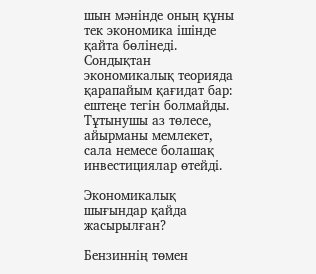шын мәнінде оның құны тек экономика ішінде қайта бөлінеді. Сондықтан экономикалық теорияда қарапайым қағидат бар: ештеңе тегін болмайды. Тұтынушы аз төлесе, айырманы мемлекет, сала немесе болашақ инвестициялар өтейді.

Экономикалық шығындар қайда жасырылған?

Бензиннің төмен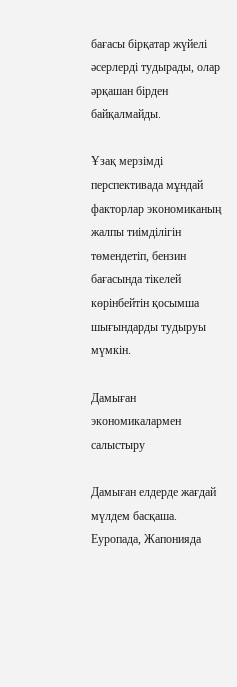бағасы бірқатар жүйелі әсерлерді тудырады, олар әрқашан бірден байқалмайды.

Ұзақ мерзімді перспективада мұндай факторлар экономиканың жалпы тиімділігін төмендетіп, бензин бағасында тікелей көрінбейтін қосымша шығындарды тудыруы мүмкін.

Дамыған экономикалармен салыстыру

Дамыған елдерде жағдай мүлдем басқаша. Еуропада, Жапонияда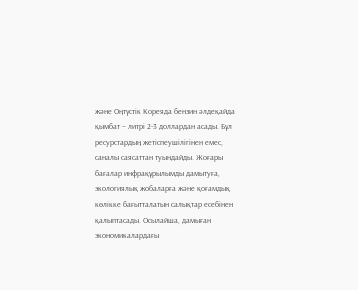және Оңтүстік Кореяда бензин әлдеқайда қымбат – литрі 2-3 доллардан асады. Бұл ресурстардың жетіспеушілігінен емес, саналы саясаттан туындайды. Жоғары бағалар инфрақұрылымды дамытуға, экологиялық жобаларға және қоғамдық көлікке бағытталатын салықтар есебінен қалыптасады. Осылайша, дамыған экономикалардағы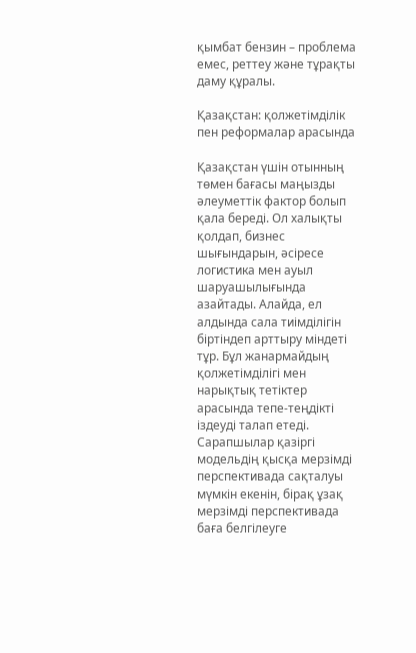қымбат бензин – проблема емес, реттеу және тұрақты даму құралы.

Қазақстан: қолжетімділік пен реформалар арасында

Қазақстан үшін отынның төмен бағасы маңызды әлеуметтік фактор болып қала береді. Ол халықты қолдап, бизнес шығындарын, әсіресе логистика мен ауыл шаруашылығында азайтады. Алайда, ел алдында сала тиімділігін біртіндеп арттыру міндеті тұр. Бұл жанармайдың қолжетімділігі мен нарықтық тетіктер арасында тепе-теңдікті іздеуді талап етеді. Сарапшылар қазіргі модельдің қысқа мерзімді перспективада сақталуы мүмкін екенін, бірақ ұзақ мерзімді перспективада баға белгілеуге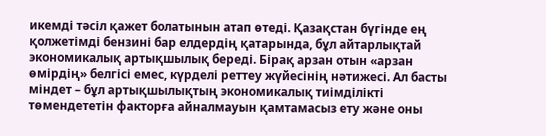икемді тәсіл қажет болатынын атап өтеді. Қазақстан бүгінде ең қолжетімді бензині бар елдердің қатарында, бұл айтарлықтай экономикалық артықшылық береді. Бірақ арзан отын «арзан өмірдің» белгісі емес, күрделі реттеу жүйесінің нәтижесі. Ал басты міндет – бұл артықшылықтың экономикалық тиімділікті төмендететін факторға айналмауын қамтамасыз ету және оны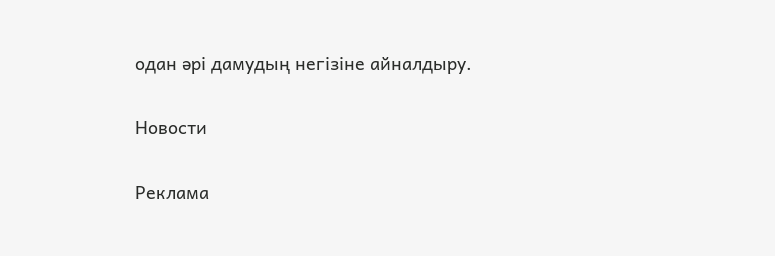одан әрі дамудың негізіне айналдыру.

Новости

Реклама